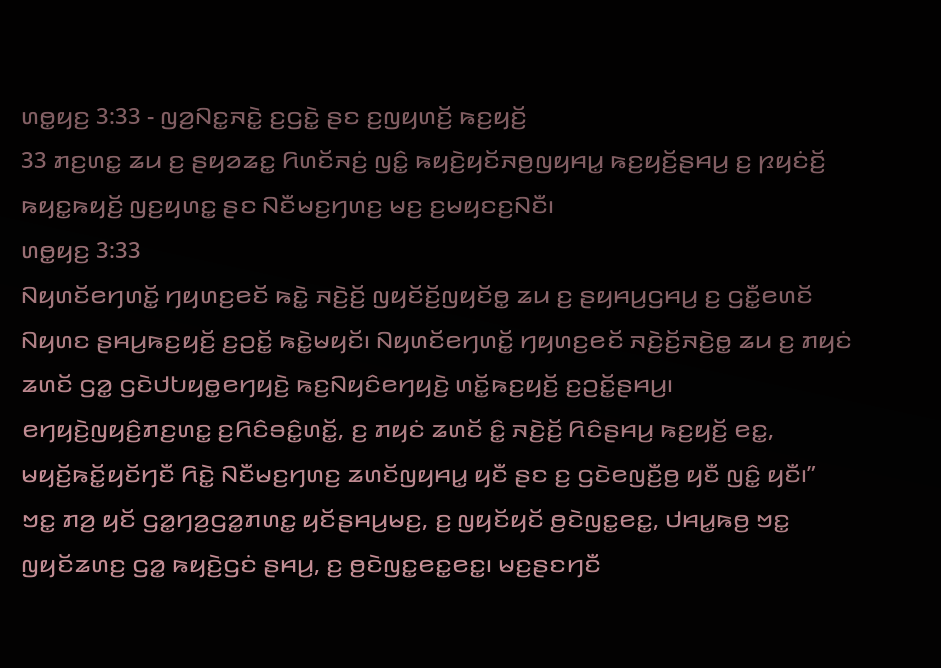ꤛꤥ꤭ꤟꤢ꤬ 3:33 - ꤜꤤ꤬ꤡꤢ꤭ꤏꤢꤧ꤭ ꤢ꤬ꤞꤢꤧ꤭ ꤔꤢ ꤢ꤬ꤜꤟꤛꤢꤩ꤬ ꤒꤢ꤬ꤟꤢꤩ꤬
33 ꤊꤢ꤬ꤛꤢ꤭ ꤘꤣ ꤢ꤬ ꤔꤟꤤꤘꤢ꤭ ꤖꤛꤢꤩꤏꤢꤦ꤬ ꤜꤢꤨ꤭ ꤒꤟꤢꤧ꤬ꤟꤢꤩꤏꤥ꤬ꤜꤟꤌꤣ꤭ ꤒꤢ꤬ꤟꤢꤩ꤬ꤔꤌꤣ꤬ ꤢ꤬ ꤐꤟꤢꤦꤢꤩ꤬ ꤒꤟꤢ꤭ꤒꤟꤢꤩ꤬ ꤜꤢ꤬ꤟꤛꤢ꤭ ꤔꤢ ꤡꤢꤪꤗꤢ꤬ꤚꤛꤢ꤬ ꤗꤢ꤬ ꤢ꤬ꤗꤟꤢꤢ꤬ꤡꤢꤪ꤯
ꤛꤥ꤭ꤟꤢ꤬ 3:33
ꤡꤟꤛꤢꤩꤕꤚꤛꤢꤩ꤭ ꤚꤟꤛꤢ꤬ꤕꤢꤩ ꤒꤢꤧ꤭ ꤏꤢꤧ꤬ꤢꤩ꤬ ꤜꤟꤢꤩꤢꤩ꤬ꤜꤟꤢꤩꤥ꤭ ꤘꤣ ꤢ꤬ ꤔꤟꤌꤣ꤬ꤞꤌꤣ꤬ ꤢ꤬ ꤞꤢꤪ꤭ꤕꤛꤢꤩ ꤡꤟꤛꤢ ꤔꤌꤣ꤬ꤒꤢ꤬ꤟꤢꤩ꤬ ꤢ꤬ꤑꤢꤩ꤭ ꤒꤢꤧ꤭ꤗꤟꤢꤩ꤯ ꤡꤟꤛꤢꤩꤕꤚꤛꤢꤩ꤭ ꤚꤟꤛꤢ꤬ꤕꤢꤩ ꤏꤢꤧ꤬ꤢꤩ꤬ꤏꤢꤧ꤬ꤥ꤭ ꤘꤣ ꤢ꤬ ꤊꤟꤢꤦ ꤘꤛꤢꤩ ꤞꤤ꤭ ꤞꤢꤧꤓꤝꤟꤥ꤭ꤕꤚꤟꤢꤧ꤬ ꤒꤢ꤬ꤡꤟꤢꤨꤕꤚꤟꤢꤧ꤬ ꤛꤢꤩ꤭ꤒꤢ꤬ꤟꤢꤩ꤬ ꤢ꤬ꤑꤢꤩ꤭ꤔꤌꤣ꤬꤯ ꤕꤚꤟꤢꤧ꤬ꤜꤟꤢꤨ꤬ꤊꤢ꤬ꤛꤢ꤭ ꤢ꤬ꤖꤢꤨꤋꤢꤨ꤭ꤛꤢꤩ꤭, ꤢ꤬ ꤊꤟꤢꤦ ꤘꤛꤢꤩ ꤢꤨ꤭ ꤏꤢꤧ꤬ꤢꤩ꤬ ꤖꤢꤨꤔꤌꤣ꤬ ꤒꤢ꤬ꤟꤢꤩ꤬ ꤕꤢ꤭, ꤗꤟꤢꤩ꤬ꤒꤢꤩ꤭ꤟꤢꤩꤚꤢꤪ ꤖꤢꤧ꤭ ꤡꤢꤪꤗꤢ꤬ꤚꤛꤢ꤬ ꤘꤛꤢꤩꤜꤟꤌꤣ꤭ ꤟꤢꤪ ꤔꤢ ꤢ꤬ ꤞꤢꤧꤕꤜꤢꤪ꤬ꤥ꤬ ꤟꤢꤪ ꤜꤢꤨ꤭ ꤟꤢꤪ꤯”
ꤠꤢ꤭ ꤊꤤ꤬ ꤟꤢꤩ ꤞꤤ꤭ꤚꤤ꤬ꤞꤤ꤭ꤊꤛꤢ꤭ ꤟꤢꤩꤔꤌꤣ꤬ꤗꤢ꤬, ꤢ꤬ ꤜꤟꤢꤩꤟꤢꤩ ꤥ꤬ꤢꤧꤜꤢ꤭ꤕꤢ꤭, ꤓꤌꤣ꤭ꤒꤥ꤬ ꤠꤢ꤭ ꤜꤟꤢꤩꤘꤛꤢ꤬ ꤞꤤ꤭ ꤒꤟꤢꤧ꤬ꤞꤢꤦ ꤔꤌꤣ꤬, ꤢ꤬ ꤥ꤬ꤢꤧꤜꤢ꤭ꤕꤢ꤭ꤕꤢ꤭꤯ ꤗꤢ꤬ꤔꤢꤚꤢꤪ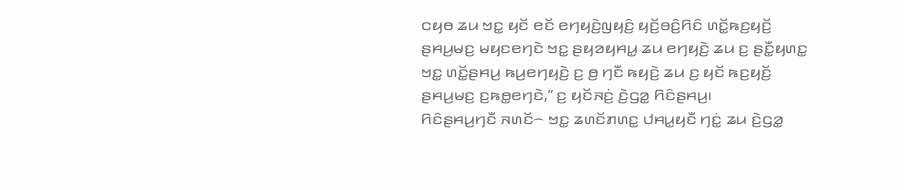ꤍꤟꤥ ꤘꤣ ꤠꤢ꤭ ꤟꤢꤩ ꤕꤢꤩ ꤕꤚꤟꤢꤧ꤬ꤜꤟꤢꤨ꤬ ꤟꤢꤩ꤬ꤋꤢꤨ꤬ꤖꤢꤨ ꤛꤢꤩ꤭ꤒꤢ꤬ꤟꤢꤩ꤬ ꤔꤌꤣ꤬ꤗꤢ꤬ ꤗꤟꤢꤕꤚꤢꤧ ꤠꤢ꤭ ꤔꤟꤤꤟꤌꤣ꤭ ꤘꤣ ꤕꤚꤟꤢꤧ꤬ ꤘꤣ ꤢ꤬ ꤔꤢꤪ꤭ꤟꤛꤢ꤭ ꤠꤢ꤭ ꤛꤢꤩ꤭ꤔꤌꤣ꤬ ꤒꤣ꤬ꤕꤚꤟꤢꤧ꤬ ꤢ꤬ ꤥ꤬ ꤚꤢꤪ ꤒꤟꤢꤧ꤬ ꤘꤣ ꤢ꤬ ꤟꤢꤩ ꤒꤢ꤬ꤟꤢꤩ꤬ ꤔꤌꤣ꤬ꤗꤢ꤬ ꤢ꤬ꤒꤥ꤭ꤕꤚꤢꤧ,” ꤢ꤬ ꤟꤢꤩꤏꤢꤦ꤬ ꤢꤧ꤬ꤞꤤ꤭ ꤖꤢꤨꤔꤌꤣ꤬꤯
ꤖꤢꤨꤔꤌꤣ꤬ꤚꤢꤪ ꤏꤛꤢꤩ꤮ ꤠꤢ꤭ ꤘꤛꤢꤩꤊꤛꤢ꤭ ꤓꤌꤣ꤭ꤟꤢꤪ ꤚꤢꤦ꤭ ꤘꤣ ꤢꤧ꤬ꤞꤤ꤭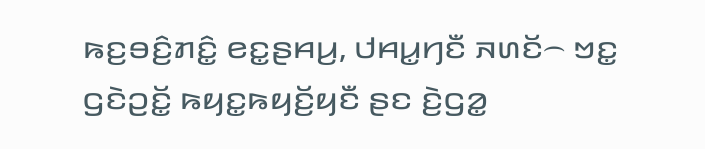ꤒꤢ꤬ꤋꤢꤨ꤬ꤊꤢꤨ꤭ ꤕꤢ꤭ꤔꤌꤣ꤬, ꤓꤌꤣ꤭ꤚꤢꤪ ꤏꤛꤢꤩ꤮ ꤠꤢ꤭ ꤞꤢꤧꤑꤢꤩ꤭ ꤒꤟꤢ꤭ꤒꤟꤢꤩ꤬ꤟꤢꤪ ꤔꤢ ꤢꤧ꤬ꤞꤤ꤭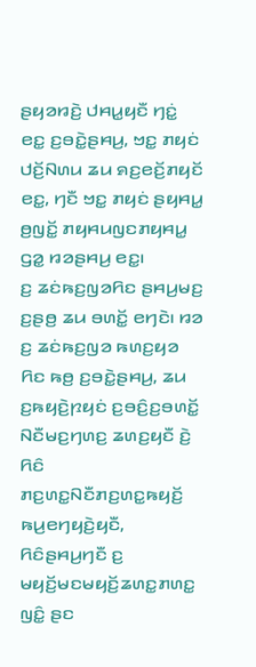ꤔꤟꤤꤙꤢꤧ꤬ ꤓꤌꤣ꤭ꤟꤢꤪ ꤚꤢꤦ꤭ ꤕꤢ꤭ ꤢ꤬ꤋꤢꤧ꤭ꤔꤌꤣ꤬, ꤠꤢ꤭ ꤊꤟꤢꤦ ꤓꤢꤩ꤬ꤡꤛꤣ ꤘꤣ ꤎꤢ꤬ꤕꤢꤩ꤬ꤊꤟꤢꤩ ꤕꤢ꤭, ꤚꤢꤪ ꤠꤢ꤭ ꤊꤟꤢꤦ ꤔꤟꤌꤣ꤭ ꤥ꤬ꤜꤢꤩ꤭ ꤊꤟꤌꤣꤜꤢꤊꤟꤌꤣ꤭ ꤞꤤ꤭ ꤙꤤꤔꤌꤣ꤬ ꤕꤢ꤭꤯
ꤢ꤬ ꤘꤢꤦꤒꤢ꤬ꤜꤤꤖꤢ ꤔꤌꤣ꤬ꤗꤢ꤬ ꤢ꤬ꤔꤥ꤬ ꤘꤣ ꤋꤛꤢꤩ꤭ ꤕꤚꤢꤧ꤯ ꤙꤤ ꤢ꤬ ꤘꤢꤦꤒꤢ꤬ꤜꤤ ꤒꤛꤢ꤬ꤟꤤ ꤖꤢ ꤒꤥ꤬ ꤢ꤬ꤋꤢꤧ꤭ꤔꤌꤣ꤬, ꤘꤣ ꤢ꤬ꤒꤟꤢꤧ꤬ꤐꤟꤢꤦ ꤢ꤬ꤋꤢꤨ꤬ꤢ꤬ꤋꤛꤢꤩ꤭ ꤡꤢꤪꤗꤢ꤬ꤚꤛꤢ꤬ ꤘꤛꤢ꤬ꤟꤢꤪ ꤢꤧ꤬ ꤖꤢꤨ ꤊꤢ꤬ꤛꤢ꤭ꤡꤢꤪꤊꤢ꤬ꤛꤢ꤭ꤒꤟꤢꤩ꤬ ꤒꤣ꤬ꤕꤚꤟꤢꤧ꤬ꤟꤢꤪ, ꤖꤢꤨꤔꤌꤣ꤬ꤚꤢꤪ ꤢ꤬ ꤗꤟꤢꤩ꤬ꤗꤢꤗꤟꤢꤩ꤬ꤘꤛꤢ꤭ꤊꤛꤢ꤭ ꤜꤢꤨ꤭ ꤔꤢ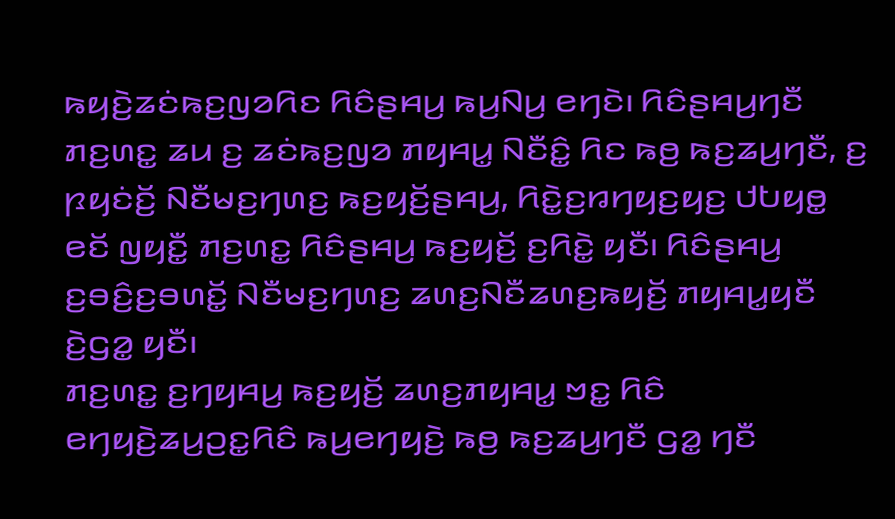ꤒꤟꤢꤧ꤬ꤘꤢꤦꤒꤢ꤬ꤜꤤꤖꤢ ꤖꤢꤨꤔꤌꤣ꤬ ꤒꤣ꤬ꤡꤣ꤬ ꤕꤚꤢꤧ꤯ ꤖꤢꤨꤔꤌꤣ꤬ꤚꤢꤪ ꤊꤢ꤬ꤛꤢ꤭ ꤘꤣ ꤢ꤬ ꤘꤢꤦꤒꤢ꤬ꤜꤤ ꤊꤟꤌꤣ꤭ ꤡꤢꤪꤢꤨ꤭ ꤖꤢ ꤒꤥ꤬ ꤒꤢ꤬ꤘꤣ꤬ꤚꤢꤪ, ꤢ꤬ ꤐꤟꤢꤦꤢꤩ꤬ ꤡꤢꤪꤗꤢ꤬ꤚꤛꤢ꤬ ꤒꤢ꤬ꤟꤢꤩ꤬ꤔꤌꤣ꤬, ꤖꤢꤧ꤭ꤢ꤬ꤙꤚꤟꤢ꤬ꤟꤢ꤬ ꤓꤝꤟꤥ꤭ ꤕꤢꤩ ꤜꤟꤢꤪ꤭ ꤊꤢ꤬ꤛꤢ꤭ ꤖꤢꤨꤔꤌꤣ꤬ ꤒꤢ꤬ꤟꤢꤩ꤬ ꤢ꤬ꤖꤢꤧ꤭ ꤟꤢꤪ꤯ ꤖꤢꤨꤔꤌꤣ꤬ ꤢ꤬ꤋꤢꤨ꤬ꤢ꤬ꤋꤛꤢꤩ꤭ ꤡꤢꤪꤗꤢ꤬ꤚꤛꤢ꤬ ꤘꤛꤢ꤬ꤡꤢꤪꤘꤛꤢ꤬ꤒꤟꤢꤩ꤬ ꤊꤟꤌꤣ꤭ꤟꤢꤪ ꤢꤧ꤬ꤞꤤ꤭ ꤟꤢꤪ꤯
ꤊꤢ꤬ꤛꤢ꤭ ꤢ꤬ꤚꤟꤌꤣ꤬ ꤒꤢ꤬ꤟꤢꤩ꤬ ꤘꤛꤢ꤬ꤊꤟꤌꤣ꤭ ꤠꤢ꤭ ꤖꤢꤨ ꤕꤚꤟꤢꤧ꤬ꤘꤣ꤬ꤑꤢ꤭ꤖꤢꤨ ꤒꤣ꤬ꤕꤚꤟꤢꤧ꤬ ꤒꤥ꤬ ꤒꤢ꤬ꤘꤣ꤬ꤚꤢꤪ ꤞꤤ꤭ ꤚꤢꤪ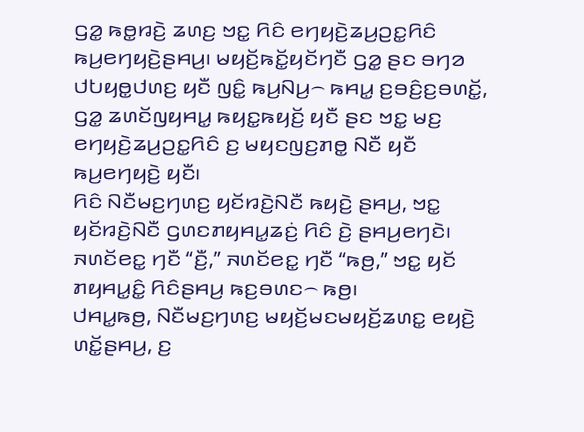ꤞꤤ꤭ ꤒꤥ꤭ꤙꤢꤧ꤬ ꤘꤛꤢ꤬ ꤠꤢ꤭ ꤖꤢꤨ ꤕꤚꤟꤢꤧ꤬ꤘꤣ꤬ꤑꤢ꤭ꤖꤢꤨ ꤒꤣ꤬ꤕꤚꤟꤢꤧ꤬ꤔꤌꤣ꤬꤯ ꤗꤟꤢꤩ꤬ꤒꤢꤩ꤭ꤟꤢꤩꤚꤢꤪ ꤞꤤ꤭ ꤔꤢ ꤋꤚꤤ ꤓꤝꤟꤥ꤭ꤓꤛꤢ꤬ ꤟꤢꤪ ꤜꤢꤨ꤭ ꤒꤣ꤬ꤡꤣ꤬꤮ ꤒꤌꤣ꤭ ꤢ꤬ꤋꤢꤨ꤬ꤢ꤬ꤋꤛꤢꤩ꤭, ꤞꤤ꤭ ꤘꤛꤢꤩꤜꤟꤌꤣ꤭ ꤒꤟꤢ꤭ꤒꤟꤢꤩ꤬ ꤟꤢꤪ ꤔꤢ ꤠꤢ꤭ ꤗꤢ꤬ ꤕꤚꤟꤢꤧ꤬ꤘꤣ꤬ꤑꤢ꤭ꤖꤢꤨ ꤢ꤬ ꤗꤟꤢꤜꤢ꤬ꤊꤥ꤭ ꤡꤢꤪ ꤟꤢꤪ ꤒꤣ꤬ꤕꤚꤟꤢꤧ꤬ ꤟꤢꤪ꤯
ꤖꤢꤨ ꤡꤢꤪꤗꤢ꤬ꤚꤛꤢ꤬ ꤟꤢꤩꤙꤢꤧ꤬ꤡꤢꤪ ꤒꤟꤢꤧ꤬ ꤔꤌꤣ꤬, ꤠꤢ꤭ ꤟꤢꤩꤙꤢꤧ꤬ꤡꤢꤪ ꤞꤛꤢꤊꤟꤌꤣ꤭ꤘꤢꤦ꤬ ꤖꤢꤨ ꤢꤧ꤬ ꤔꤌꤣ꤬ꤕꤚꤢꤧ꤯ ꤏꤛꤢꤩꤕꤢ꤭ ꤚꤢꤪ “ꤢꤪ꤬,” ꤏꤛꤢꤩꤕꤢ꤭ ꤚꤢꤪ “ꤒꤥ꤬,” ꤠꤢ꤭ ꤟꤢꤩ ꤊꤟꤌꤣ꤭ꤢꤨ꤭ ꤖꤢꤨꤔꤌꤣ꤬ ꤒꤢ꤬ꤋꤛꤢ꤮ ꤒꤥ꤬꤯
ꤓꤌꤣ꤭ꤒꤥ꤬, ꤡꤢꤪꤗꤢ꤬ꤚꤛꤢ꤬ ꤗꤟꤢꤩ꤬ꤗꤢꤗꤟꤢꤩ꤬ꤘꤛꤢ꤭ ꤕꤟꤢꤧ꤬ ꤛꤢꤩ꤭ꤔꤌꤣ꤬, ꤢ꤬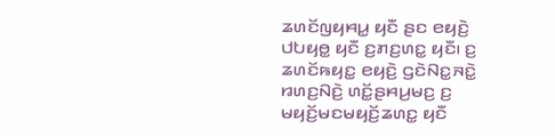ꤘꤛꤢꤩꤜꤟꤌꤣ꤭ ꤟꤢꤪ ꤔꤢ ꤕꤟꤢꤧ꤬ ꤓꤝꤟꤥ꤭ ꤟꤢꤪ ꤢ꤬ꤊꤢ꤬ꤛꤢ꤭ ꤟꤢꤪ꤯ ꤢ꤬ ꤘꤛꤢꤩꤒꤟꤢ꤭ ꤕꤟꤢꤧ꤬ ꤞꤢꤧꤡꤢ꤭ꤏꤢꤧ꤭ ꤙꤛꤢ꤬ꤡꤢꤧ꤬ ꤛꤢꤩ꤭ꤔꤌꤣ꤬ꤗꤢ꤬ ꤢ꤬ ꤗꤟꤢꤩ꤬ꤗꤢꤗꤟꤢꤩ꤬ꤘꤛꤢ꤭ ꤟꤢꤪ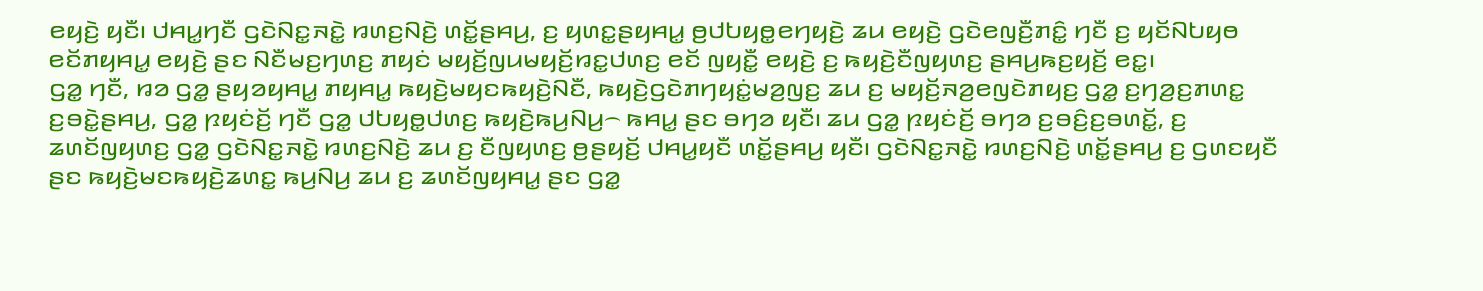ꤕꤟꤢꤧ꤬ ꤟꤢꤪ꤯ ꤓꤌꤣ꤭ꤚꤢꤪ ꤞꤢꤧꤡꤢ꤭ꤏꤢꤧ꤭ ꤙꤛꤢ꤬ꤡꤢꤧ꤬ ꤛꤢꤩ꤭ꤔꤌꤣ꤬, ꤢ꤬ ꤟꤛꤢ꤭ꤔꤟꤌꤣ꤭ ꤥ꤬ꤓꤝꤟꤥ꤭ꤕꤚꤟꤢꤧ꤬ ꤘꤣ ꤕꤟꤢꤧ꤬ ꤞꤢꤧꤕꤜꤢꤪ꤬ꤊꤢꤨ꤭ ꤚꤢꤪ ꤢ꤬ ꤟꤢꤩꤡꤝꤟꤥ ꤕꤢꤩꤊꤟꤌꤣ꤭ ꤕꤟꤢꤧ꤬ ꤔꤢ ꤡꤢꤪꤗꤢ꤬ꤚꤛꤢ꤬ ꤊꤟꤢꤦ ꤗꤟꤢꤩ꤬ꤜꤣꤗꤟꤢꤩ꤬ꤙꤢ꤭ꤓꤛꤢ꤬ ꤕꤢꤩ ꤜꤟꤢꤪ꤭ ꤕꤟꤢꤧ꤬ ꤢ꤬ ꤒꤟꤢꤧ꤬ꤢꤪꤜꤟꤛꤢ꤬ ꤔꤌꤣ꤬ꤒꤢ꤬ꤟꤢꤩ꤬ ꤕꤢ꤭꤯
ꤞꤤ꤭ ꤚꤢꤪ, ꤙꤤ ꤞꤤ꤭ ꤔꤟꤤꤟꤌꤣ꤭ ꤊꤟꤌꤣ꤭ ꤒꤟꤢꤧ꤬ꤗꤟꤢꤒꤟꤢꤧ꤬ꤡꤢꤪ, ꤒꤟꤢꤧ꤬ꤞꤢꤧꤊꤚꤟꤢꤦ꤭ꤗꤤ꤬ꤜꤢ꤬ ꤘꤣ ꤢ꤬ ꤗꤟꤢꤩ꤬ꤏꤤ꤬ꤕꤜꤢꤧꤊꤟꤢ꤬ ꤞꤤ꤭ ꤢ꤬ꤚꤤ꤬ꤢ꤬ꤊꤛꤢ꤭ ꤢ꤬ꤋꤢꤧ꤭ꤔꤌꤣ꤬, ꤞꤤ꤭ ꤐꤟꤢꤦꤢꤩ꤬ ꤚꤢꤪ ꤞꤤ꤭ ꤓꤝꤟꤥ꤭ꤓꤛꤢ꤬ ꤒꤟꤢꤧ꤬ꤒꤣ꤬ꤡꤣ꤬꤮ ꤒꤌꤣ꤭ ꤔꤢ ꤋꤚꤤ ꤟꤢꤪ꤯ ꤘꤣ ꤞꤤ꤭ ꤐꤟꤢꤦꤢꤩ꤬ ꤋꤚꤤ ꤢ꤬ꤋꤢꤨ꤬ꤢ꤬ꤋꤛꤢꤩ꤭, ꤢ꤬ ꤘꤛꤢꤩꤜꤟꤛꤢ꤬ ꤞꤤ꤭ ꤞꤢꤧꤡꤢ꤭ꤏꤢꤧ꤭ ꤙꤛꤢ꤬ꤡꤢꤧ꤬ ꤘꤣ ꤢ꤬ ꤢꤪꤜꤟꤛꤢ꤬ ꤥ꤬ꤔꤟꤢꤩ꤬ ꤓꤌꤣ꤭ꤟꤢꤪ ꤛꤢꤩ꤭ꤔꤌꤣ꤬ ꤟꤢꤪ꤯ ꤞꤢꤧꤡꤢ꤭ꤏꤢꤧ꤭ ꤙꤛꤢ꤬ꤡꤢꤧ꤬ ꤛꤢꤩ꤭ꤔꤌꤣ꤬ ꤢ꤬ ꤞꤛꤢꤟꤢꤪ ꤔꤢ ꤒꤟꤢꤧ꤬ꤗꤢꤒꤟꤢꤧ꤬ꤘꤛꤢ꤭ ꤒꤣ꤬ꤡꤣ꤬ ꤘꤣ ꤢ꤬ ꤘꤛꤢꤩꤜꤟꤌꤣ꤭ ꤔꤢ ꤞꤤ꤭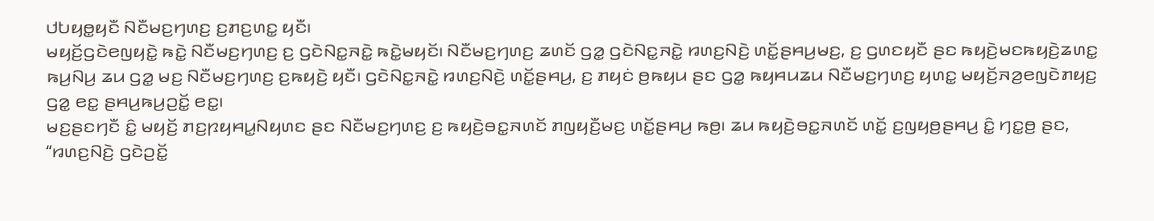ꤓꤝꤟꤥ꤭ꤟꤢꤪ ꤡꤢꤪꤗꤢ꤬ꤚꤛꤢ꤬ ꤢ꤬ꤊꤢ꤬ꤛꤢ꤭ ꤟꤢꤪ꤯
ꤗꤟꤢꤩ꤬ꤞꤢꤧꤕꤜꤟꤢꤧ꤭ ꤒꤢꤧ꤭ ꤡꤢꤪꤗꤢ꤬ꤚꤛꤢ꤬ ꤢ꤬ ꤞꤢꤧꤡꤢ꤭ꤏꤢꤧ꤭ ꤒꤢꤧ꤭ꤗꤟꤢꤩ꤯ ꤡꤢꤪꤗꤢ꤬ꤚꤛꤢ꤬ ꤘꤛꤢꤩ ꤞꤤ꤭ ꤞꤢꤧꤡꤢ꤭ꤏꤢꤧ꤭ ꤙꤛꤢ꤬ꤡꤢꤧ꤬ ꤛꤢꤩ꤭ꤔꤌꤣ꤬ꤗꤢ꤬, ꤢ꤬ ꤞꤛꤢꤟꤢꤪ ꤔꤢ ꤒꤟꤢꤧ꤬ꤗꤢꤒꤟꤢꤧ꤬ꤘꤛꤢ꤭ ꤒꤣ꤬ꤡꤣ꤬ ꤘꤣ ꤞꤤ꤭ ꤗꤢ꤬ ꤡꤢꤪꤗꤢ꤬ꤚꤛꤢ꤬ ꤢ꤬ꤒꤟꤢꤧ꤬ ꤟꤢꤪ꤯ ꤞꤢꤧꤡꤢ꤭ꤏꤢꤧ꤭ ꤙꤛꤢ꤬ꤡꤢꤧ꤬ ꤛꤢꤩ꤭ꤔꤌꤣ꤬, ꤢ꤬ ꤊꤟꤢꤦ ꤥ꤬ꤒꤟꤣ ꤔꤢ ꤞꤤ꤭ ꤒꤟꤌꤣꤘꤣ ꤡꤢꤪꤗꤢ꤬ꤚꤛꤢ꤬ ꤟꤛꤢ꤭ ꤗꤟꤢꤩ꤬ꤏꤤ꤬ꤕꤜꤢꤧꤊꤟꤢ꤬ ꤞꤤ꤭ ꤕꤢ꤭ ꤔꤌꤣ꤬ꤒꤣ꤬ꤑꤢꤩ꤭ ꤕꤢ꤭꤯
ꤗꤢ꤬ꤔꤢꤚꤢꤪ ꤢꤨ꤭ ꤗꤟꤢꤩ꤬ ꤊꤢ꤬ꤐꤟꤌꤣ꤭ꤡꤟꤛꤢ ꤔꤢ ꤡꤢꤪꤗꤢ꤬ꤚꤛꤢ꤬ ꤢ꤬ ꤒꤟꤢꤧ꤬ꤋꤢ꤭ꤏꤛꤢꤩ ꤊꤜꤟꤢꤪ꤬ꤗꤢ꤬ ꤛꤢꤩ꤭ꤔꤌꤣ꤬ ꤒꤥ꤬꤯ ꤘꤣ ꤒꤟꤢꤧ꤬ꤋꤢ꤭ꤏꤛꤢꤩ ꤛꤢꤩ꤭ ꤢ꤬ꤜꤟꤥ꤬ꤔꤌꤣ꤬ ꤢꤨ꤭ ꤚꤢ꤭ꤥ꤬ ꤔꤢ, “ꤙꤛꤢ꤬ꤡꤢꤧ꤬ ꤞꤢꤧꤑꤢꤩ꤭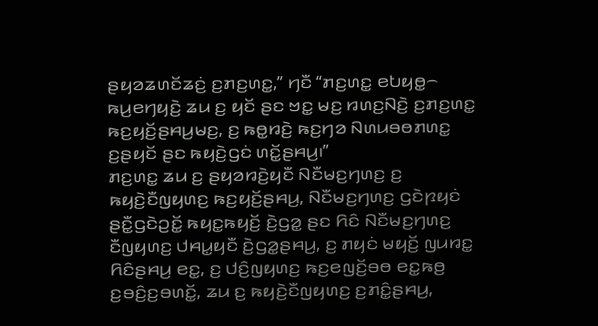ꤔꤟꤤꤘꤛꤢꤩꤘꤢꤦ꤬ ꤢ꤬ꤊꤢ꤬ꤛꤢ꤭,” ꤚꤢꤪ “ꤊꤢ꤬ꤛꤢ꤭ ꤕꤝꤟꤥ꤭꤮ ꤒꤣ꤬ꤕꤚꤟꤢꤧ꤬ ꤘꤣ ꤢ꤬ ꤟꤢꤩ ꤔꤢ ꤠꤢ꤭ ꤗꤢ꤬ ꤙꤛꤢ꤬ꤡꤢꤧ꤬ ꤢ꤬ꤊꤢ꤬ꤛꤢ꤭ ꤒꤢ꤬ꤟꤢꤩ꤬ꤔꤌꤣ꤬ꤗꤢ꤬, ꤢ꤬ ꤒꤥ꤭ꤙꤢꤧ꤬ ꤒꤢ꤬ꤚꤤ ꤡꤛꤣꤋꤥꤊꤛꤢ꤭ ꤢ꤬ꤔꤟꤢꤩ ꤔꤢ ꤒꤟꤢꤧ꤬ꤞꤢꤦ ꤛꤢꤩ꤭ꤔꤌꤣ꤬꤯”
ꤊꤢ꤬ꤛꤢ꤭ ꤘꤣ ꤢ꤬ ꤔꤟꤤꤙꤢꤧ꤬ꤟꤢꤪ ꤡꤢꤪꤗꤢ꤬ꤚꤛꤢ꤬ ꤢ꤬ ꤒꤟꤢꤧ꤬ꤢꤪꤜꤟꤛꤢ꤬ ꤒꤢ꤬ꤟꤢꤩ꤬ꤔꤌꤣ꤬, ꤡꤢꤪꤗꤢ꤬ꤚꤛꤢ꤬ ꤞꤢꤧꤐꤟꤢꤦ ꤔꤢꤪ꤭ꤞꤢꤧꤑꤢꤩ꤭ ꤒꤟꤢ꤭ꤒꤟꤢꤩ꤬ ꤢꤧ꤬ꤞꤤ꤭ ꤔꤢ ꤖꤢꤨ ꤡꤢꤪꤗꤢ꤬ꤚꤛꤢ꤬ ꤢꤪꤜꤟꤛꤢ꤬ ꤓꤌꤣ꤭ꤟꤢꤪ ꤢꤧ꤬ꤞꤤ꤭ꤔꤌꤣ꤬, ꤢ꤬ ꤊꤟꤢꤦ ꤗꤟꤢꤩ꤬ ꤜꤣꤙꤢ꤭ ꤖꤢꤨꤔꤌꤣ꤬ ꤕꤢ꤭, ꤢ꤬ ꤓꤢꤨ꤬ꤜꤟꤛꤢ꤬ ꤒꤢ꤬ꤕꤜꤢꤩ꤬ꤋꤥ ꤕꤢ꤭ꤒꤥ꤬ ꤢ꤬ꤋꤢꤨ꤬ꤢ꤬ꤋꤛꤢꤩ꤭, ꤘꤣ ꤢ꤬ ꤒꤟꤢꤧ꤬ꤢꤪꤜꤟꤛꤢ꤬ ꤢ꤬ꤊꤢꤨ꤭ꤔꤌꤣ꤬,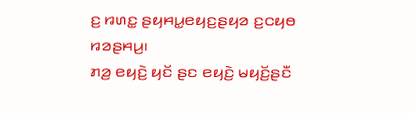ꤢ꤬ ꤙꤛꤢ꤭ ꤔꤟꤌꤣ꤭ꤕꤟꤢ꤬ꤔꤟꤤ ꤢ꤬ꤍꤟꤥ ꤙꤤꤔꤌꤣ꤬꤯
ꤊꤤ꤬ ꤕꤟꤢꤧ꤬ ꤟꤢꤩ ꤔꤢ ꤕꤟꤢꤧ꤬ ꤗꤟꤢꤩ꤬ꤔꤢꤪ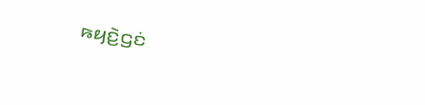ꤒꤟꤢꤧ꤬ꤞꤢꤦ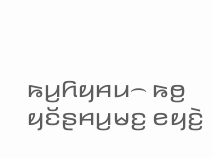ꤒꤣ꤬ꤖꤟꤌꤣ꤮ ꤒꤥ꤬ ꤟꤢꤩꤔꤌꤣ꤬ꤗꤢ꤬ ꤕꤟꤢꤧ꤬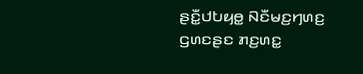ꤔꤢꤪ꤭ꤓꤝꤟꤥ꤭ ꤡꤢꤪꤗꤢ꤬ꤚꤛꤢ꤬ ꤞꤛꤢꤔꤢ ꤊꤢ꤬ꤛꤢ꤭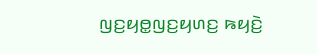ꤜꤢ꤬ꤟꤥ꤭ꤜꤢ꤬ꤟꤛꤢ꤬ ꤒꤟꤢꤧ꤬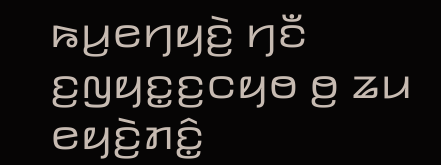ꤒꤣ꤬ꤕꤚꤟꤢꤧ꤬ ꤚꤢꤪ ꤢ꤬ꤜꤟꤢ꤭ꤢ꤬ꤍꤟꤥ ꤥ꤬ ꤘꤣ ꤕꤟꤢꤧ꤬ꤊꤢꤨ꤭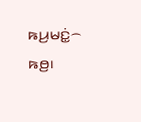ꤒꤣ꤬ꤗꤢꤦ꤭꤮ ꤒꤥ꤬꤯